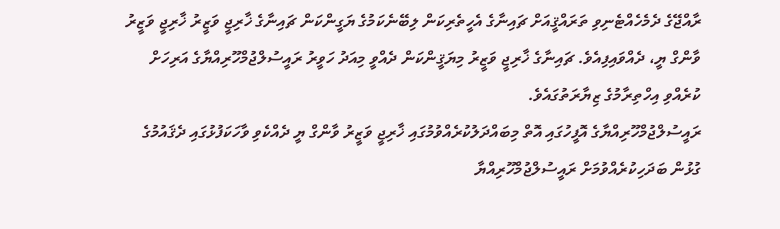ރާއްޖޭގެ ދެމެހެއްޓެނިވި ތަރައްޤީއަށް ޗައިނާގެ އެހީތެރިކަން ލިބޭނެކަމުގެ ޔަގީންކަން ޗައިނާގެ ޚާރިޖީ ވަޒީރު ޚާރިޖީ ވަޒީރު ވާންގް ޔީ، ދެއްވައިފިއެވެ. ޗައިނާގެ ޚާރިޖީ ވަޒީރު މިޔަޤީންކަން ދެއްވީ މިއަދު ހަވީރު ރައީސުލްޖުމްހޫރިއްޔާގެ އަރިހަށް ކުރެއްވި އިހްތިރާމުގެ ޒިޔާރަތުގައެވެ.
ރައީސުލްޖުމްހޫރިއްޔާގެ އޮފީހުގައި އޮތް މިބައްދަލުކުރެއްވުމުގައި ޚާރިޖީ ވަޒީރު ވާންގް ޔީ ދެއްކެވި ވާހަކަފުޅުގައި ދެޤައުމުގެ ގުޅުން ބަދަހިކުރެއްވުމަށް ރައީސުލްޖުމްހޫރިއްޔާ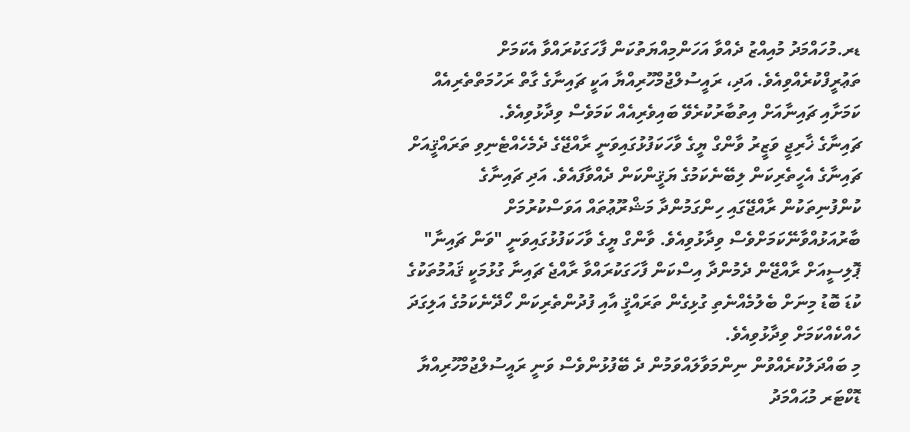ޑރ.މުހައްމަދު މުއިއްޒު ދެއްވާ އަހަންމިއްޔަތުކަން ފާހަގަކުރައްވާ އެކަމަށް ތަޢުރީފްކުރެއްވިއެވެ. އަދި، ރައީސުލްޖުމްހޫރިއްޔާ އަކީ ޗައިނާގެ ގާތް ރަހުމަތްތެރިއެއް ކަމަށާއި ޗައިނާއަށް އިތުބާރުކުރެވޭ ބައިވެރިއެއް ކަމަވެސް ވިދާޅުވިއެވެ.
ޗައިނާގެ ޚާރިޖީ ވަޒީރު ވާންގް ޔީގެ ވާހަކަފުޅުގައިވަނީ ރާއްޖޭގެ ދެމެހެއްޓެނިވި ތަރައްޤީއަށް ޗައިނާގެ އެހީތެރިކަން ލިބޭނެކަމުގެ ޔަޤީންކަން ދެއްވާފައެވެ. އަދި ޗައިނާގެ ކުންފުނިތަކުން ރާއްޖޭގައި ހިންގަމުންދާ މަޝްރޫޢުތައް އަވަސްކުރުމަށް ބާރުއަޅުއްވާނޭކަމަށްވެސް ވިދާޅުވިއެވެ. ވާންގް ޔީގެ ވާހަކަފުޅުގައިވަނީ "ވަން ޗައިނާ" ޕޮލިސީއަށް ރާއްޖޭން ދެމުންދާ އިސްކަން ފާހަގަކުރައްވާ ރާއްޖެ ޗައިނާ ގުޅުމަކީ ޤައުމުތަކުގެ ކުޑަ ބޮޑު މިނަށް ބެލުމެއްނެތި ގުޅިގެން ތަރައްޤީ އާއި ފުދުންތެރިކަން ހޯދޭނެކަމުގެ އަލިގަދަ ހެއްކެއްކަމަށް ވިދާޅުވިއެވެ.
މި ބައްދަލުކުރެއްވުން ނިންމަވާލައްވަމުން ދެ ބޭފުޅުންވެސް ވަނީ ރައީސުލްޖުމްހޫރިއްޔާ ޑޮކްޓަރ މުޙައްމަދު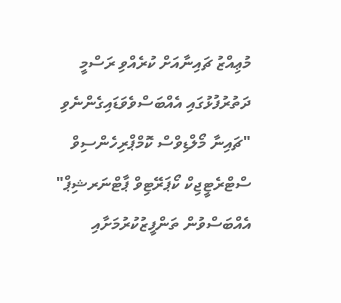މުޢިއްޒު ޗައިނާއަށް ކުރެއްވި ރަސްމީ ދަތުރުފުޅުގައި އެއްބަސްވެވަޑައިގެންނެވި "ޗައިނާ މޯލްޑިވްސް ކޮމްޕްރިހެންސިވް ސްޓްރެޓީޖިކް ކޯޕަރޭޓިވް ޕާޓްނަރޝިޕް" އެއްބަސްވުން ތަންފީޒުކުރުމަށާއި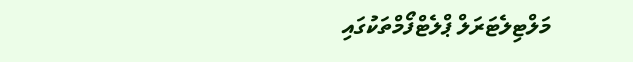މަލްޓިލެޓަރަލް ޕްލެޓްފޯމްތަކުގައި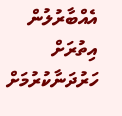އެއްބާރުލުން އިތުރަށް ހަރުދަނާކުރުމަށް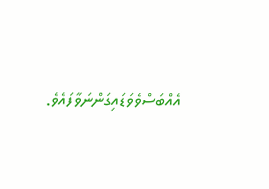އެއްބަސްވެވަޑައިގަންނަވާފައެވެ.